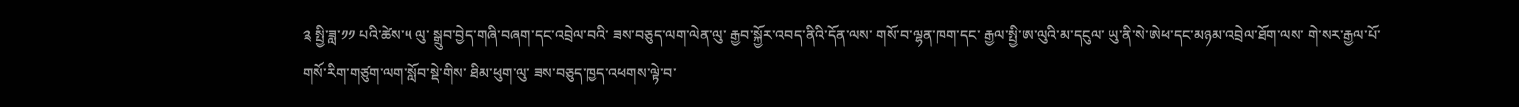༉ སྤྱི་ཟླ་༡༡ པའི་ཚེས་༥ ལུ་ སྒྲུབ་བྱེད་གཞི་བཞག་དང་འབྲེལ་བའི་ ཟས་བཅུད་ལག་ལེན་ལུ་ རྒྱབ་སྐྱོར་འབད་ནིའི་དོན་ལས་ གསོ་བ་ལྷན་ཁག་དང་ རྒྱལ་སྤྱི་ཨ་ལུའི་མ་དངུལ་ ཡུ་ནི་སེ་ཨེཕ་དང་མཉམ་འབྲེལ་ཐོག་ལས་ གེ་སར་རྒྱལ་པོ་གསོ་རིག་གཙུག་ལག་སློབ་སྡེ་གིས་ ཐིམ་ཕུག་ལུ་ ཟས་བཅུད་ཁྱད་འཕགས་ལྟེ་བ་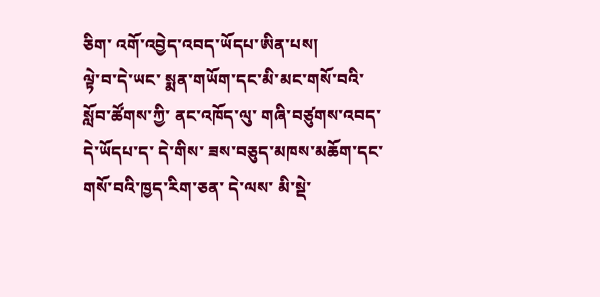ཅིག་ འགོ་འབྱེད་འབད་ཡོདཔ་ཨིན་པས།
ལྟེ་བ་དེ་ཡང་ སྨན་གཡོག་དང་མི་མང་གསོ་བའི་སློབ་ཚོགས་ཀྱི་ ནང་འཁོད་ལུ་ གཞི་བཙུགས་འབད་དེ་ཡོདཔ་ད་ དེ་གིས་ ཟས་བཅུད་མཁས་མཆོག་དང་ གསོ་བའི་ཁྱད་རིག་ཅན་ དེ་ལས་ མི་སྡེ་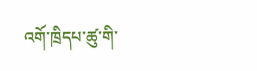འགོ་ཁྲིདཔ་ཚུ་གི་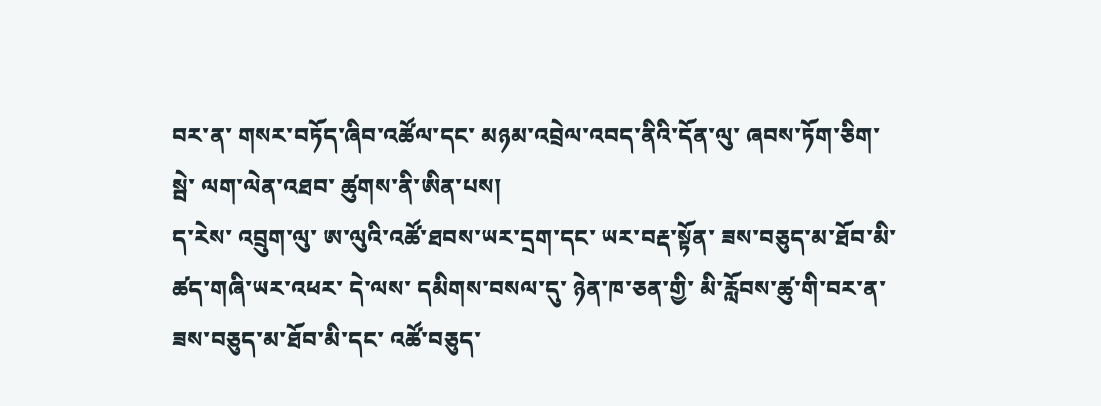བར་ན་ གསར་བཏོད་ཞིབ་འཚོལ་དང་ མཉམ་འབྲེལ་འབད་ནིའི་དོན་ལུ་ ཞབས་ཏོག་ཅིག་སྦེ་ ལག་ལེན་འཐབ་ ཚུགས་ནི་ཨིན་པས།
ད་རེས་ འབྲུག་ལུ་ ཨ་ལུའི་འཚོ་ཐབས་ཡར་དྲག་དང་ ཡར་བརྡ་སྟོན་ ཟས་བཅུད་མ་ཐོབ་མི་ཚད་གཞི་ཡར་འཕར་ དེ་ལས་ དམིགས་བསལ་དུ་ ཉེན་ཁ་ཅན་གྱི་ མི་རློབས་ཚུ་གི་བར་ན་ ཟས་བཅུད་མ་ཐོབ་མི་དང་ འཚོ་བཅུད་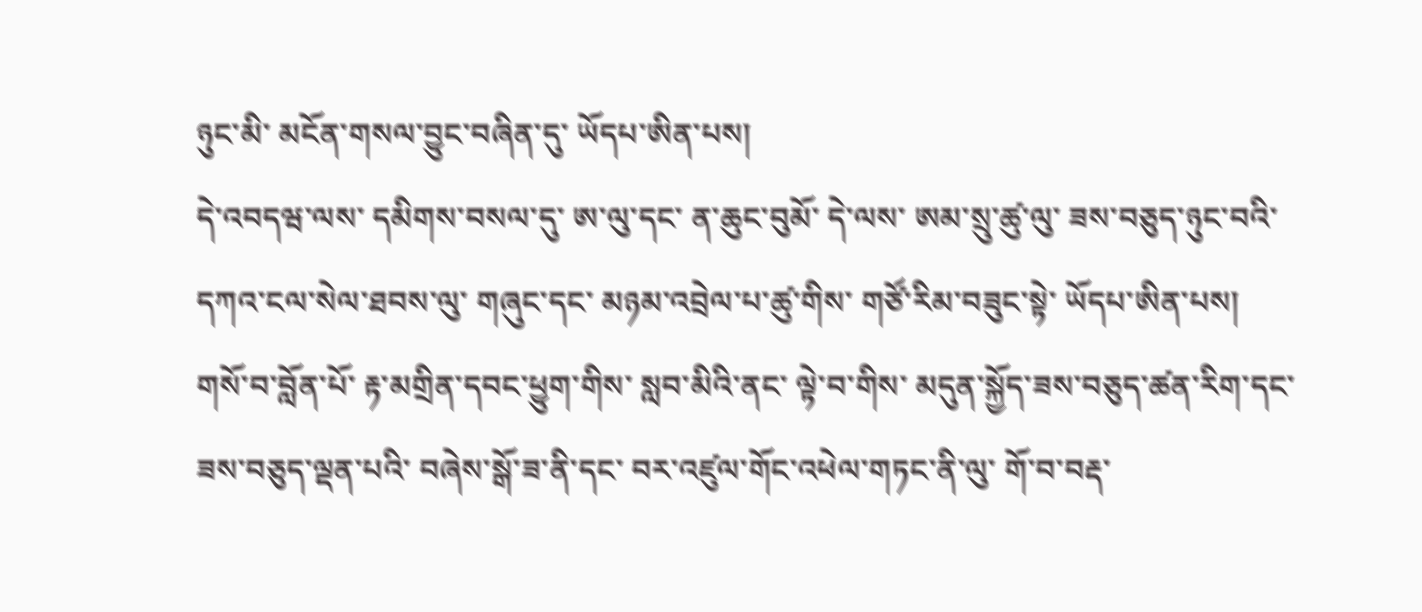ཉུང་མི་ མངོན་གསལ་བྱུང་བཞིན་དུ་ ཡོདཔ་ཨིན་པས།
དེ་འབདཝ་ལས་ དམིགས་བསལ་དུ་ ཨ་ལུ་དང་ ན་ཆུང་བུམོ་ དེ་ལས་ ཨམ་སྲུ་ཚུ་ལུ་ ཟས་བཅུད་ཉུང་བའི་ དཀའ་ངལ་སེལ་ཐབས་ལུ་ གཞུང་དང་ མཉམ་འབྲེལ་པ་ཚུ་གིས་ གཙོ་རིམ་བཟུང་སྟེ་ ཡོདཔ་ཨིན་པས།
གསོ་བ་བློན་པོ་ རྟ་མགྲིན་དབང་ཕྱུག་གིས་ སླབ་མིའི་ནང་ ལྟེ་བ་གིས་ མདུན་སྐྱོད་ཟས་བཅུད་ཚན་རིག་དང་ ཟས་བཅུད་ལྡན་པའི་ བཞེས་སྒོ་ཟ་ནི་དང་ བར་འཛུལ་གོང་འཕེལ་གཏང་ནི་ལུ་ གོ་བ་བརྡ་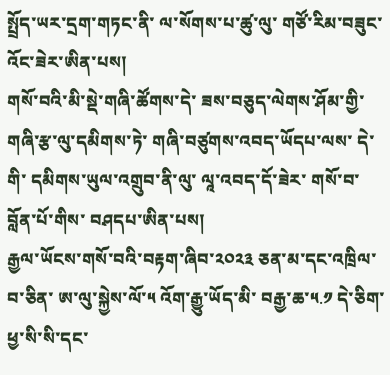སྤྲོད་ཡར་དྲག་གཏང་ནི་ ལ་སོགས་པ་ཚུ་ལུ་ གཙོ་རིམ་བཟུང་འོང་ཟེར་ཨིན་པས།
གསོ་བའི་མི་སྡེ་གཞི་ཚོགས་དེ་ ཟས་བཅུད་ལེགས་ཤོམ་གྱི་ གཞི་རྩ་ལུ་དམིགས་ཏེ་ གཞི་བཙུགས་འབད་ཡོདཔ་ལས་ དེ་གི་ དམིགས་ཡུལ་འགྲུབ་ནི་ལུ་ ལཱ་འབད་དོ་ཟེར་ གསོ་བ་བློན་པོ་གིས་ བཤདཔ་ཨིན་པས།
རྒྱལ་ཡོངས་གསོ་བའི་བརྟག་ཞིབ་༢༠༢༣ ཅན་མ་དང་འཁྲིལ་བ་ཅིན་ ཨ་ལུ་སྐྱེས་ལོ་༥ འོག་རྒྱུ་ཡོད་མི་ བརྒྱ་ཆ་༥.༡ དེ་ཅིག་ ཕྱ་སི་སི་དང་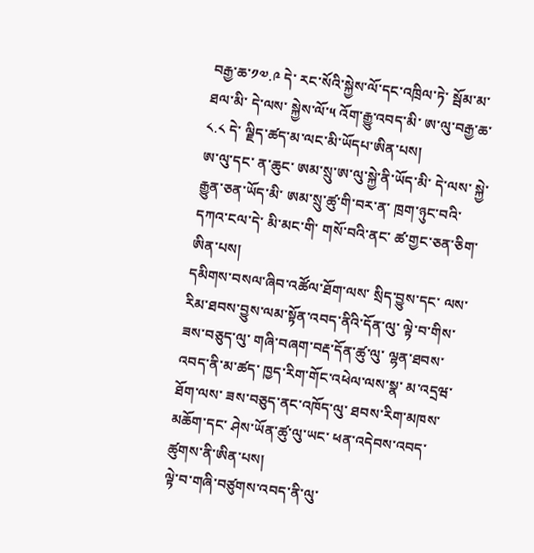བརྒྱ་ཆ་༡༧.༩ དེ་ རང་སོའི་སྐྱེས་ལོ་དང་འཁྲིལ་ཏེ་ སྦོམ་མ་ཐལ་མི་ དེ་ལས་ སྐྱེས་ལོ་༥ འོག་རྒྱུ་འབད་མི་ ཨ་ལུ་བརྒྱ་ཆ་༨.༨ དེ་ ལྗིད་ཚད་མ་ལང་མི་ཡོདཔ་ཨིན་པས།
ཨ་ལུ་དང་ ན་ཆུང་ ཨམ་སྲུ་ཨ་ལུ་སྐྱེ་ནི་ཡོད་མི་ དེ་ལས་ སྐྱེ་རྒྱུན་ཅན་ཡོད་མི་ ཨམ་སྲུ་ཚུ་གི་བར་ན་ ཁྲག་ཉུང་བའི་ དཀའ་ངལ་དེ་ མི་མང་གི་ གསོ་བའི་ནང་ ཚ་གྱང་ཅན་ཅིག་ཨིན་པས།
དམིགས་བསལ་ཞིབ་འཚོལ་ཐོག་ལས་ སྲིད་བྱུས་དང་ ལས་རིམ་ཐབས་བྱུས་ལམ་སྟོན་འབད་ནིའི་དོན་ལུ་ ལྟེ་བ་གིས་ ཟས་བཅུད་ལུ་ གཞི་བཞག་བརྡ་དོན་ཚུ་ལུ་ ལྷན་ཐབས་འབད་ནི་མ་ཚད་ ཁྱད་རིག་གོང་འཕེལ་ལས་སྣ་ མ་འདྲཝ་ཐོག་ལས་ ཟས་བཅུད་ནང་འཁོད་ལུ་ ཐབས་རིག་མཁས་མཆོག་དང་ ཤེས་ཡོན་ཚུ་ལུ་ཡང་ ཕན་འདེབས་འབད་ཚུགས་ནི་ཨིན་པས།
ལྟེ་བ་གཞི་བཙུགས་འབད་ནི་ལུ་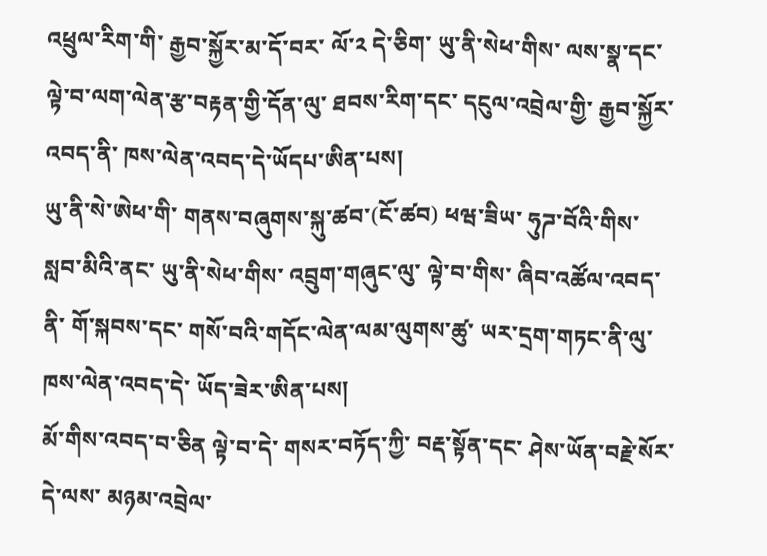འཕྲུལ་རིག་གི་ རྒྱབ་སྐྱོར་མ་དོ་བར་ ལོ་༢ དེ་ཅིག་ ཡུ་ནི་སེཕ་གིས་ ལས་སྣ་དང་ ལྟེ་བ་ལག་ལེན་རྩ་བརྟན་གྱི་དོན་ལུ་ ཐབས་རིག་དང་ དངུལ་འབྲེལ་གྱི་ རྒྱབ་སྐྱོར་འབད་ནི་ ཁས་ལེན་འབད་དེ་ཡོདཔ་ཨིན་པས།
ཡུ་ནི་སེ་ཨེཕ་གི་ གནས་བཞུགས་སྐུ་ཚབ་(ངོ་ཚབ) ཕཝ་ཟིཡ་ ཧུཌ་བོའི་གིས་ སླབ་མིའི་ནང་ ཡུ་ནི་སེཕ་གིས་ འབྲུག་གཞུང་ལུ་ ལྟེ་བ་གིས་ ཞིབ་འཚོལ་འབད་ནི་ གོ་སྐབས་དང་ གསོ་བའི་གདོང་ལེན་ལམ་ལུགས་ཚུ་ ཡར་དྲག་གཏང་ནི་ལུ་ ཁས་ལེན་འབད་དེ་ ཡོད་ཟེར་ཨིན་པས།
མོ་གིས་འབད་བ་ཅིན ལྟེ་བ་དེ་ གསར་བཏོད་ཀྱི་ བརྡ་སྟོན་དང་ ཤེས་ཡོན་བརྗེ་སོར་ དེ་ལས་ མཉམ་འབྲེལ་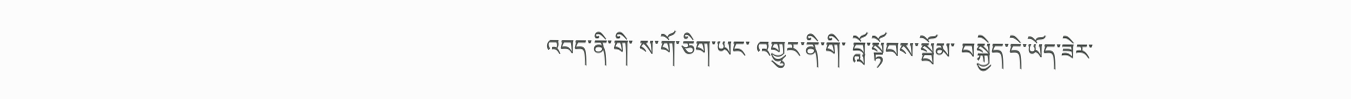འབད་ནི་གི་ ས་གོ་ཅིག་ཡང་ འགྱུར་ནི་གི་ བློ་སྟོབས་སྦོམ་ བསྐྱེད་དེ་ཡོད་ཟེར་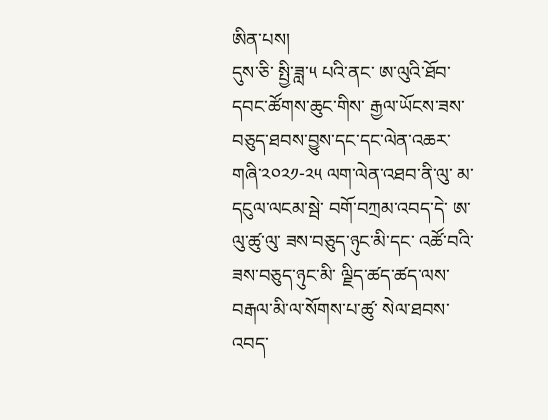ཨིན་པས།
དུས་ཅི་ སྤྱི་ཟླ་༥ པའི་ནང་ ཨ་ལུའི་ཐོབ་དབང་ཚོགས་ཆུང་གིས་ རྒྱལ་ཡོངས་ཟས་བཅུད་ཐབས་བྱུས་དང་དང་ལེན་འཆར་གཞི་༢༠༢༡-༢༥ ལག་ལེན་འཐབ་ནི་ལུ་ མ་དངུལ་ལངམ་སྦེ་ བགོ་བཀྲམ་འབད་དེ་ ཨ་ལུ་ཚུ་ལུ་ ཟས་བཅུད་ཉུང་མི་དང་ འཚོ་བའི་ཟས་བཅུད་ཉུང་མི་ ལྗིད་ཚད་ཚད་ལས་བརྒལ་མི་ལ་སོགས་པ་ཚུ་ སེལ་ཐབས་འབད་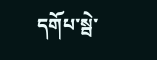དགོཔ་སྦེ་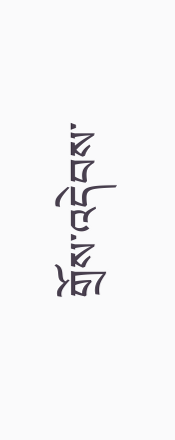གྲོས་འདེབས་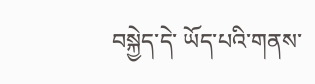བསྐྱེད་དེ་ ཡོད་པའི་གནས་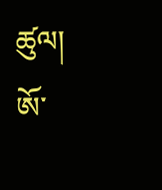ཚུལ།
ཨོ་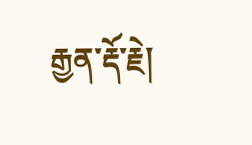རྒྱན་རྡོ་རྗེ།